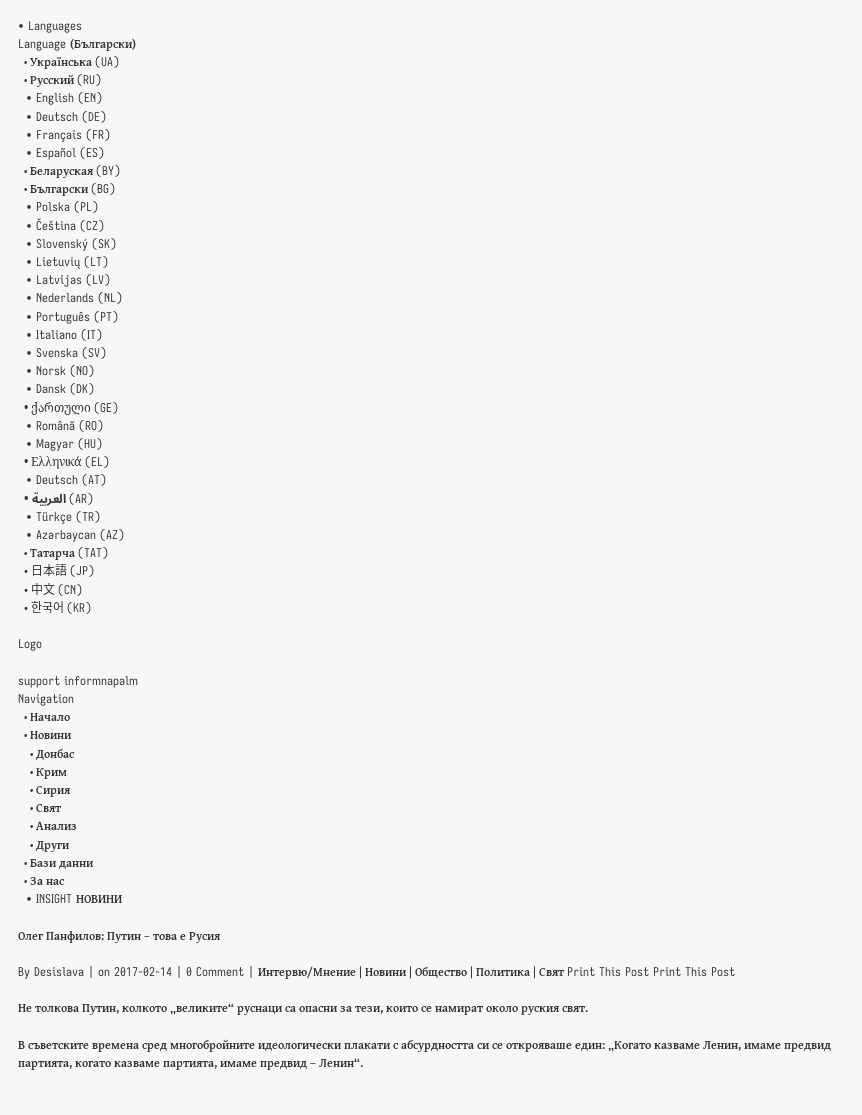• Languages
Language (Български)
  • Українська (UA)
  • Русский (RU)
  • English (EN)
  • Deutsch (DE)
  • Français (FR)
  • Español (ES)
  • Беларуская (BY)
  • Български (BG)
  • Polska (PL)
  • Čeština (CZ)
  • Slovenský (SK)
  • Lietuvių (LT)
  • Latvijas (LV)
  • Nederlands (NL)
  • Português (PT)
  • Italiano (IT)
  • Svenska (SV)
  • Norsk (NO)
  • Dansk (DK)
  • ქართული (GE)
  • Română (RO)
  • Magyar (HU)
  • Ελληνικά (EL)
  • Deutsch (AT)
  • العربية (AR)
  • Türkçe (TR)
  • Azərbaycan (AZ)
  • Татарча (TAT)
  • 日本語 (JP)
  • 中文 (CN)
  • 한국어 (KR)

Logo

support informnapalm
Navigation
  • Начало
  • Новини
    • Донбас
    • Крим
    • Сирия
    • Свят
    • Анализ
    • Други
  • Бази данни
  • За нас
  • INSIGHT НОВИНИ

Олег Панфилов: Путин – това е Русия

By Desislava | on 2017-02-14 | 0 Comment | Интервю/Мнение | Новини | Общество | Политика | Свят Print This Post Print This Post

Не толкова Путин, колкото „великите“ руснаци са опасни за тези, които се намират около руския свят.

В съветските времена сред многобройните идеологически плакати с абсурдността си се открояваше един: „Когато казваме Ленин, имаме предвид партията, когато казваме партията, имаме предвид – Ленин“.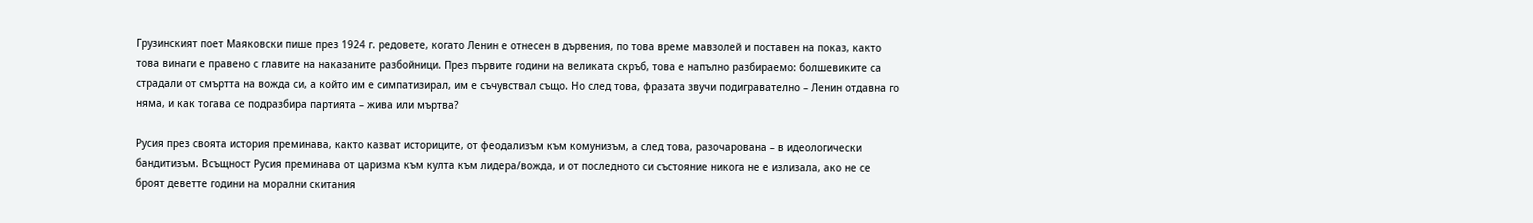Грузинският поет Маяковски пише през 1924 г. редовете, когато Ленин е отнесен в дървения, по това време мавзолей и поставен на показ, както това винаги е правено с главите на наказаните разбойници. През първите години на великата скръб, това е напълно разбираемо: болшевиките са страдали от смъртта на вожда си, а който им е симпатизирал, им е съчувствал също. Но след това, фразата звучи подигравателно – Ленин отдавна го няма, и как тогава се подразбира партията – жива или мъртва?

Русия през своята история преминава, както казват историците, от феодализъм към комунизъм, а след това, разочарована – в идеологически бандитизъм. Всъщност Русия преминава от царизма към култа към лидера/вожда, и от последното си състояние никога не е излизала, ако не се броят деветте години на морални скитания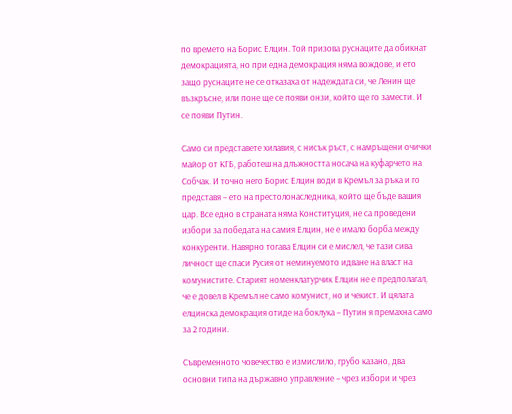по времето на Борис Елцин. Той призова руснаците да обикнат демокрацията, но при една демокрация няма вождове, и ето защо руснаците не се отказаха от надеждата си, че Ленин ще възкръсне, или поне ще се появи онзи, който ще го замести. И се появи Путин.

Само си представете хилавия, с нисък ръст, с намръщени очички майор от КГБ, работеш на длъжността носача на куфарчето на Собчак. И точно него Борис Елцин води в Кремъл за ръка и го представя – ето на престолонаследника, който ще бъде вашия цар. Все едно в страната няма Конституция, не са проведени избори за победата на самия Елцин, не е имало борба между конкуренти. Навярно тогава Елцин си е мислел, че тази сива личност ще спаси Русия от неминуемото идване на власт на комунистите. Старият номенклатурчик Елцин не е предполагал, че е довел в Кремъл не само комунист, но и чекист. И цялата елцинска демокрация отиде на боклука – Путин я премахна само за 2 години.

Съвременното човечество е измислило, грубо казано, два основни типа на държавно управление – чрез избори и чрез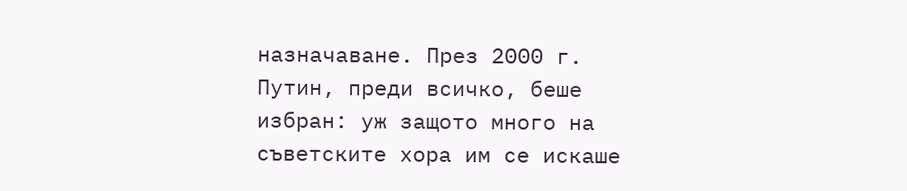назначаване. През 2000 г. Путин, преди всичко, беше избран: уж защото много на съветските хора им се искаше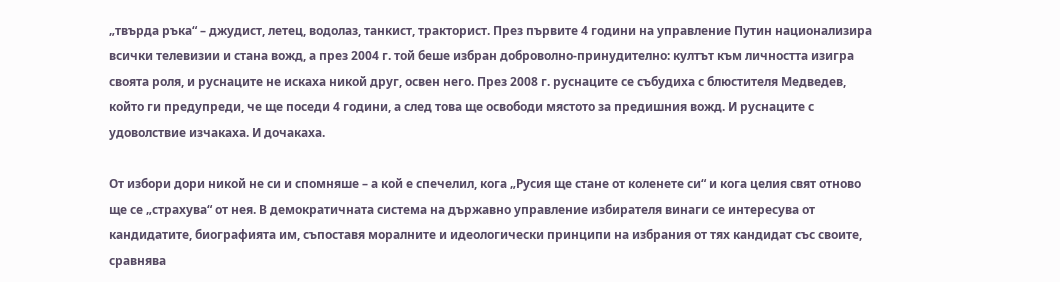„твърда ръка“ – джудист, летец, водолаз, танкист, тракторист. През първите 4 години на управление Путин национализира всички телевизии и стана вожд, а през 2004 г. той беше избран доброволно-принудително: култът към личността изигра своята роля, и руснаците не искаха никой друг, освен него. През 2008 г. руснаците се събудиха с блюстителя Медведев, който ги предупреди, че ще поседи 4 години, а след това ще освободи мястото за предишния вожд. И руснаците с удоволствие изчакаха. И дочакаха.

От избори дори никой не си и спомняше – а кой е спечелил, кога „Русия ще стане от коленете си“ и кога целия свят отново ще се „страхува“ от нея. В демократичната система на държавно управление избирателя винаги се интересува от кандидатите, биографията им, съпоставя моралните и идеологически принципи на избрания от тях кандидат със своите, сравнява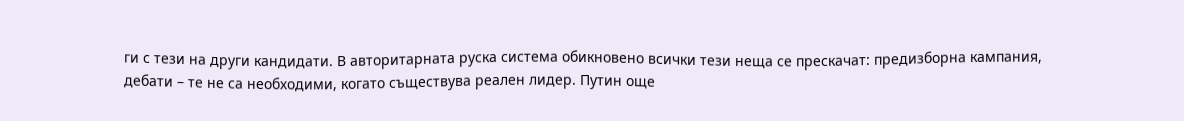ги с тези на други кандидати. В авторитарната руска система обикновено всички тези неща се прескачат: предизборна кампания, дебати – те не са необходими, когато съществува реален лидер. Путин още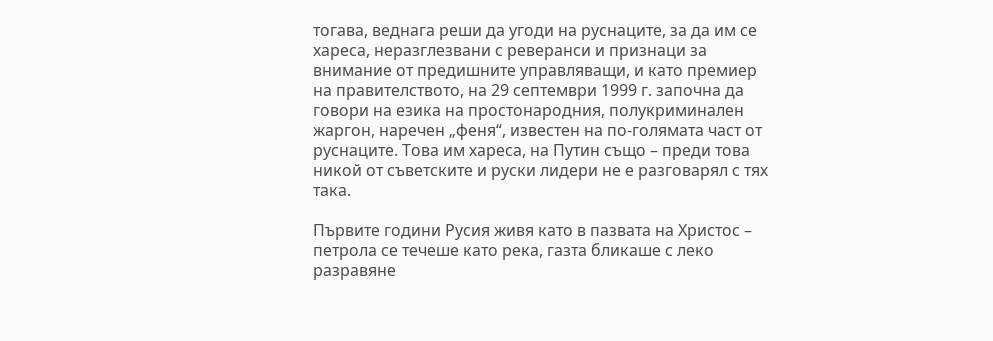тогава, веднага реши да угоди на руснаците, за да им се хареса, неразглезвани с реверанси и признаци за внимание от предишните управляващи, и като премиер на правителството, на 29 септември 1999 г. започна да говори на езика на простонародния, полукриминален жаргон, наречен „феня“, известен на по-голямата част от руснаците. Това им хареса, на Путин също – преди това никой от съветските и руски лидери не е разговарял с тях така.

Първите години Русия живя като в пазвата на Христос – петрола се течеше като река, газта бликаше с леко разравяне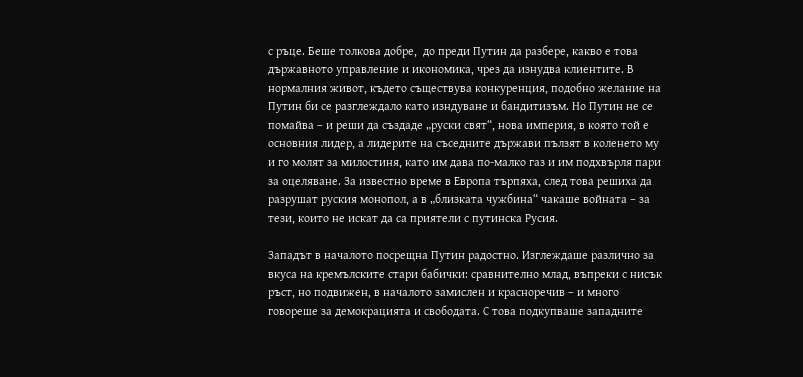с ръце. Беше толкова добре,  до преди Путин да разбере, какво е това държавното управление и икономика, чрез да изнудва клиентите. В нормалния живот, където съществува конкуренция, подобно желание на Путин би се разглеждало като изндуване и бандитизъм. Но Путин не се помайва – и реши да създаде „руски свят“, нова империя, в която той е основния лидер, а лидерите на съседните държави пълзят в коленето му и го молят за милостиня, като им дава по-малко газ и им подхвърля пари за оцеляване. За известно време в Европа търпяха, след това решиха да разрушат руския монопол, а в „близката чужбина“ чакаше войната – за тези, които не искат да са приятели с путинска Русия.

Западът в началото посрещна Путин радостно. Изглеждаше различно за вкуса на кремълските стари бабички: сравнително млад, въпреки с нисък ръст, но подвижен, в началото замислен и красноречив – и много говореше за демокрацията и свободата. С това подкупваше западните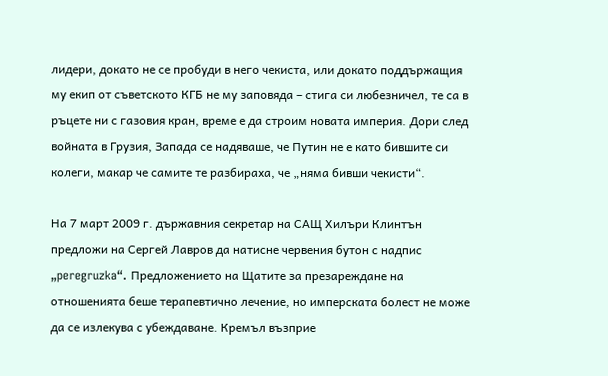лидери, докато не се пробуди в него чекиста, или докато поддържащия му екип от съветското КГБ не му заповяда – стига си любезничел, те са в ръцете ни с газовия кран, време е да строим новата империя. Дори след войната в Грузия, Запада се надяваше, че Путин не е като бившите си колеги, макар че самите те разбираха, че „няма бивши чекисти“.

На 7 март 2009 г. държавния секретар на САЩ Хилъри Клинтън предложи на Сергей Лавров да натисне червения бутон с надпис „peregruzka“. Предложението на Щатите за презареждане на отношенията беше терапевтично лечение, но имперската болест не може да се излекува с убеждаване. Кремъл възприе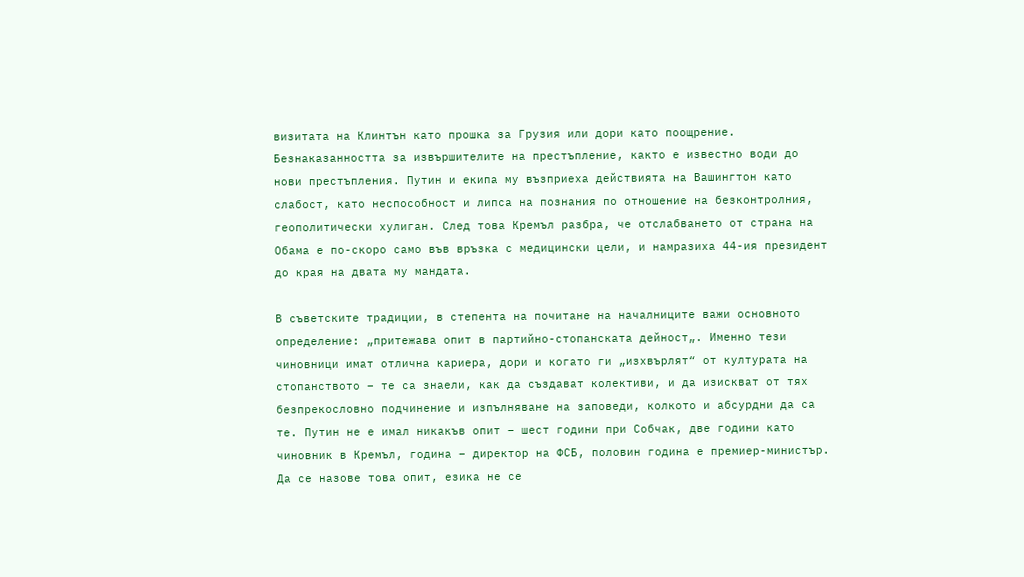визитата на Клинтън като прошка за Грузия или дори като поощрение. Безнаказанността за извършителите на престъпление, както е известно води до нови престъпления. Путин и екипа му възприеха действията на Вашингтон като слабост, като неспособност и липса на познания по отношение на безконтролния, геополитически хулиган. След това Кремъл разбра, че отслабването от страна на Обама е по-скоро само във връзка с медицински цели, и намразиха 44-ия президент до края на двата му мандата.

В съветските традиции, в степента на почитане на началниците важи основното определение: „притежава опит в партийно-стопанската дейност„. Именно тези чиновници имат отлична кариера, дори и когато ги „изхвърлят“ от културата на стопанството – те са знаели, как да създават колективи, и да изискват от тях безпрекословно подчинение и изпълняване на заповеди, колкото и абсурдни да са те. Путин не е имал никакъв опит – шест години при Собчак, две години като чиновник в Кремъл, година – директор на ФСБ, половин година е премиер-министър. Да се назове това опит, езика не се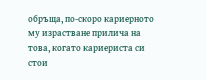обръща, по-скоро кариерното му израстване прилича на това, когато кариериста си стои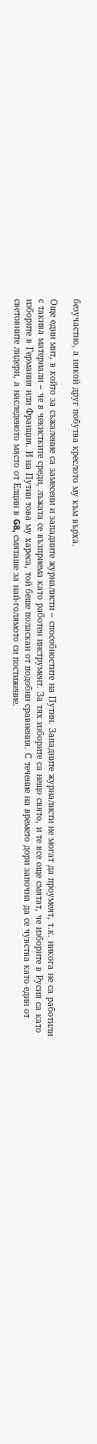безучастно, а някой друг побутва креслото му към върха.

Още един мит, в който за съжаление са замесени и западните журналисти – способностите на Путин. Западните журналисти не могат да проумеят, т.к. никога не са работили с такива материали – че в чекистките среди, лъжата се възприема като работен инструмент. За тях изборите са нещо свято, и те все още смятат, че изборите в Русия са като изборите в Германия или Франция. И на Путин това му хареса, той беше поласкан от подобни сравнения. С течение на времето дори започна да се чувства като един от световните лидери, а наследеното място от Елцин в G8, смяташе за най-голямото си постижение.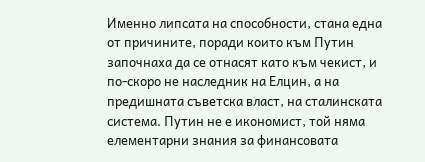Именно липсата на способности, стана една от причините, поради които към Путин започнаха да се отнасят като към чекист, и по-скоро не наследник на Елцин, а на предишната съветска власт, на сталинската система. Путин не е икономист, той няма елементарни знания за финансовата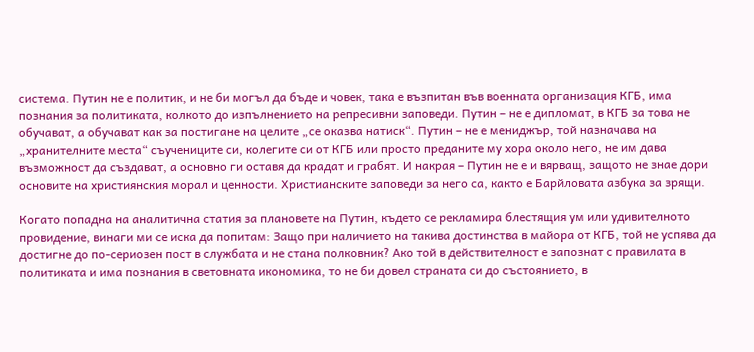система. Путин не е политик, и не би могъл да бъде и човек, така е възпитан във военната организация КГБ, има познания за политиката, колкото до изпълнението на репресивни заповеди. Путин – не е дипломат, в КГБ за това не обучават, а обучават как за постигане на целите „се оказва натиск“. Путин – не е мениджър, той назначава на „хранителните места“ съучениците си, колегите си от КГБ или просто преданите му хора около него, не им дава възможност да създават, а основно ги оставя да крадат и грабят. И накрая – Путин не е и вярващ, защото не знае дори основите на християнския морал и ценности. Христианските заповеди за него са, както е Барйловата азбука за зрящи.

Когато попадна на аналитична статия за плановете на Путин, където се рекламира блестящия ум или удивителното провидение, винаги ми се иска да попитам: Защо при наличието на такива достинства в майора от КГБ, той не успява да достигне до по-сериозен пост в службата и не стана полковник? Ако той в действителност е запознат с правилата в политиката и има познания в световната икономика, то не би довел страната си до състоянието, в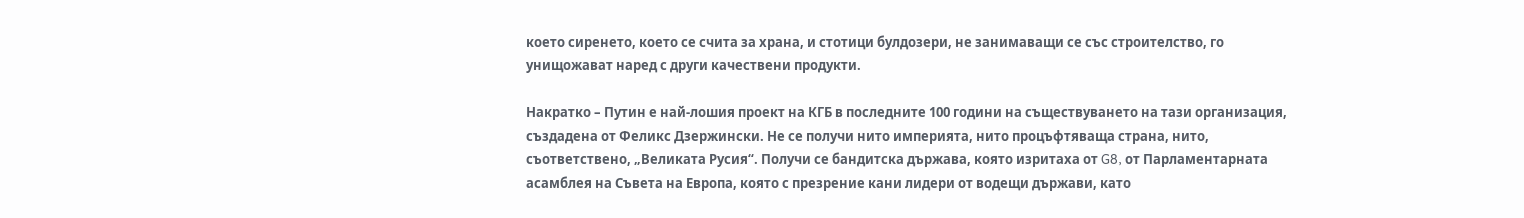което сиренето, което се счита за храна, и стотици булдозери, не занимаващи се със строителство, го унищожават наред с други качествени продукти.

Накратко – Путин е най-лошия проект на КГБ в последните 100 години на съществуването на тази организация, създадена от Феликс Дзержински. Не се получи нито империята, нито процъфтяваща страна, нито, съответствено, „Великата Русия“. Получи се бандитска държава, която изритаха от G8, от Парламентарната асамблея на Съвета на Европа, която с презрение кани лидери от водещи държави, като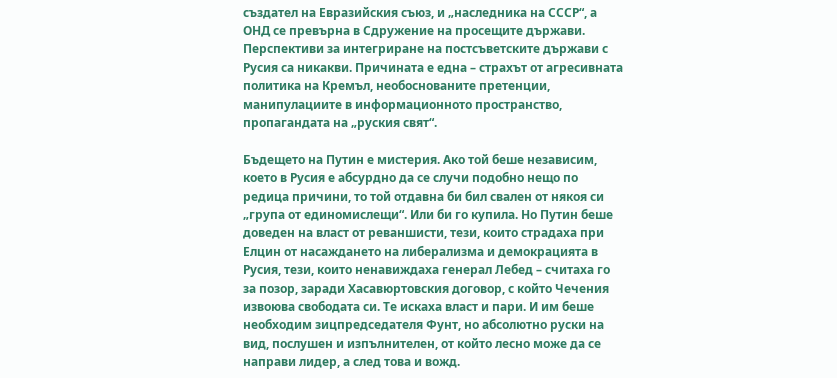създател на Евразийския съюз, и „наследника на СССР“, а ОНД се превърна в Сдружение на просещите държави. Перспективи за интегриране на постсъветските държави с Русия са никакви. Причината е една – страхът от агресивната политика на Кремъл, необоснованите претенции, манипулациите в информационното пространство, пропагандата на „руския свят“.

Бъдещето на Путин е мистерия. Ако той беше независим, което в Русия е абсурдно да се случи подобно нещо по редица причини, то той отдавна би бил свален от някоя си „група от единомислещи“. Или би го купила. Но Путин беше доведен на власт от реваншисти, тези, които страдаха при Елцин от насаждането на либерализма и демокрацията в Русия, тези, които ненавиждаха генерал Лебед – считаха го за позор, заради Хасавюртовския договор, с който Чечения извоюва свободата си. Те искаха власт и пари. И им беше необходим зицпредседателя Фунт, но абсолютно руски на вид, послушен и изпълнителен, от който лесно може да се направи лидер, а след това и вожд.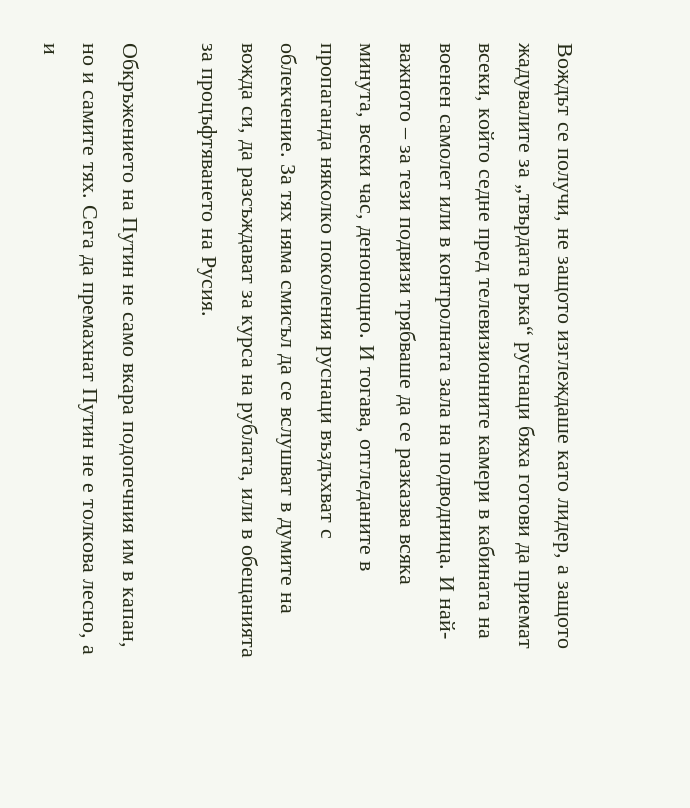Вождът се получи, не защото изглеждаше като лидер, а защото жадувалите за „твърдата ръка“ руснаци бяха готови да приемат всеки, който седне пред телевизионните камери в кабината на военен самолет или в контролната зала на подводница. И най-важното – за тези подвизи трябваше да се разказва всяка минута, всеки час, денонощно. И тогава, отгледаните в пропаганда няколко поколения руснаци въздъхват с облекчение. За тях няма смисъл да се вслушват в думите на вожда си, да разсъждават за курса на рублата, или в обещанията за процъфтяването на Русия.

Обкръжението на Путин не само вкара подопечния им в капан, но и самите тях. Сега да премахнат Путин не е толкова лесно, а и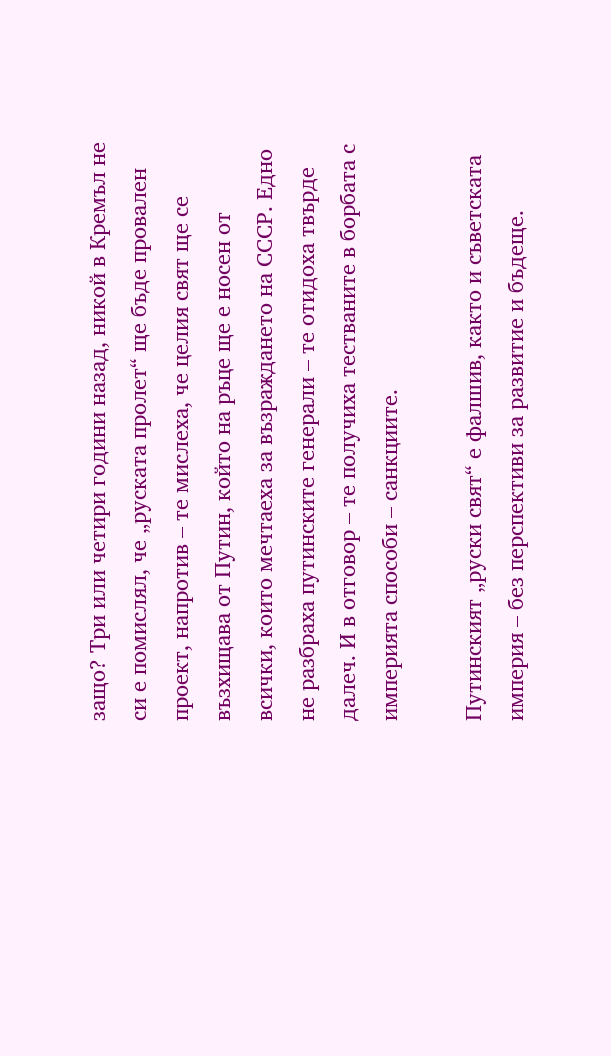защо? Три или четири години назад, никой в Кремъл не си е помислял, че „руската пролет“ ще бъде провален проект, напротив – те мислеха, че целия свят ще се възхищава от Путин, който на ръце ще е носен от всички, които мечтаеха за възраждането на СССР. Едно не разбраха путинските генерали – те отидоха твърде далеч. И в отговор – те получиха тестваните в борбата с империята способи – санкциите.

Путинският „руски свят“ е фалшив, както и съветската империя – без перспективи за развитие и бъдеще.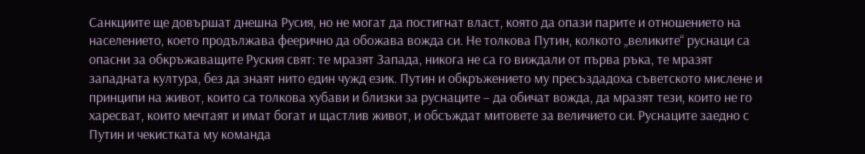Санкциите ще довършат днешна Русия, но не могат да постигнат власт, която да опази парите и отношението на населението, което продължава феерично да обожава вожда си. Не толкова Путин, колкото „великите“ руснаци са опасни за обкръжаващите Руския свят: те мразят Запада, никога не са го виждали от първа ръка, те мразят западната култура, без да знаят нито един чужд език. Путин и обкръжението му пресъздадоха съветското мислене и принципи на живот, които са толкова хубави и близки за руснаците – да обичат вожда, да мразят тези, които не го харесват, които мечтаят и имат богат и щастлив живот, и обсъждат митовете за величието си. Руснаците заедно с Путин и чекистката му команда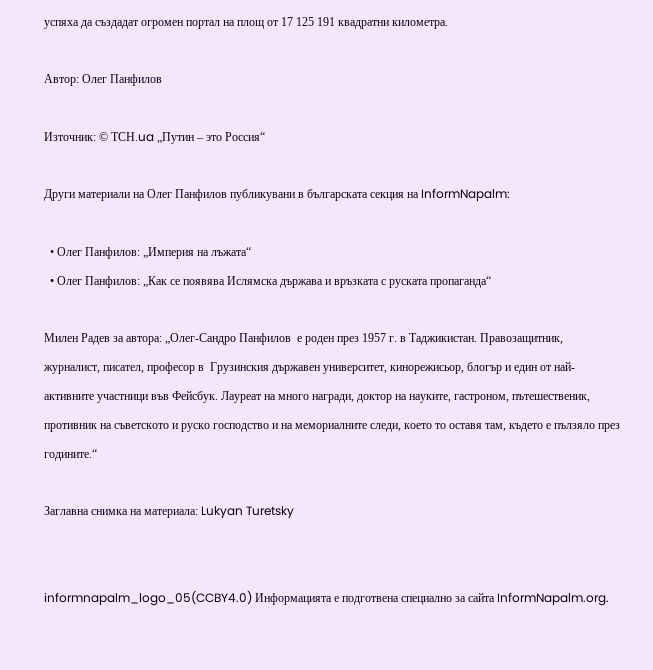успяха да създадат огромен портал на площ от 17 125 191 квадратни километра.

Автор: Олег Панфилов

Източник: © ТСН.ua „Путин – это Россия“

Други материали на Олег Панфилов публикувани в българската секция на InformNapalm:

  • Олег Панфилов: „Империя на лъжата“
  • Олег Панфилов: „Как се появява Ислямска държава и връзката с руската пропаганда“

Милен Радев за автора: „Олег-Сандро Панфилов  е роден през 1957 г. в Таджикистан. Правозащитник, журналист, писател, професор в  Грузинския държавен университет, кинорежисьор, блогър и един от най-активните участници във Фейсбук. Лауреат на много награди, доктор на науките, гастроном, пътешественик, противник на съветското и руско господство и на мемориалните следи, което то оставя там, където е пълзяло през годините.“

Заглавна снимка на материала: Lukyan Turetsky


informnapalm_logo_05(CCBY4.0) Информацията е подготвена специално за сайта InformNapalm.org.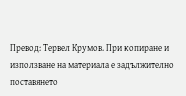Превод: Тервел Крумов. При копиране и използване на материала е задължително поставянето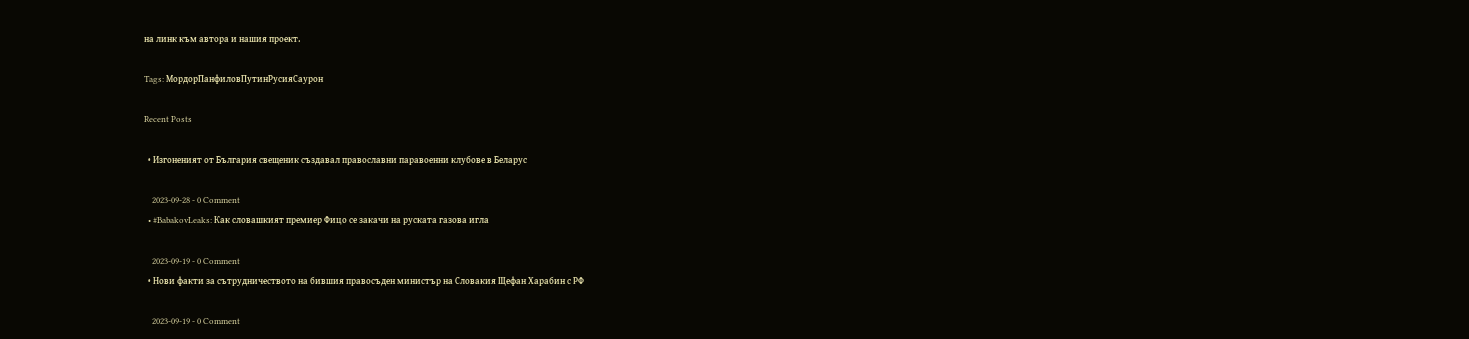на линк към автора и нашия проект.

Tags: МордорПанфиловПутинРусияСаурон

Recent Posts

  • Изгоненият от България свещеник създавал православни паравоенни клубове в Беларус

    2023-09-28 - 0 Comment
  • #BabakovLeaks: Как словашкият премиер Фицо се закачи на руската газова игла

    2023-09-19 - 0 Comment
  • Нови факти за сътрудничеството на бившия правосъден министър на Словакия Щефан Харабин с РФ

    2023-09-19 - 0 Comment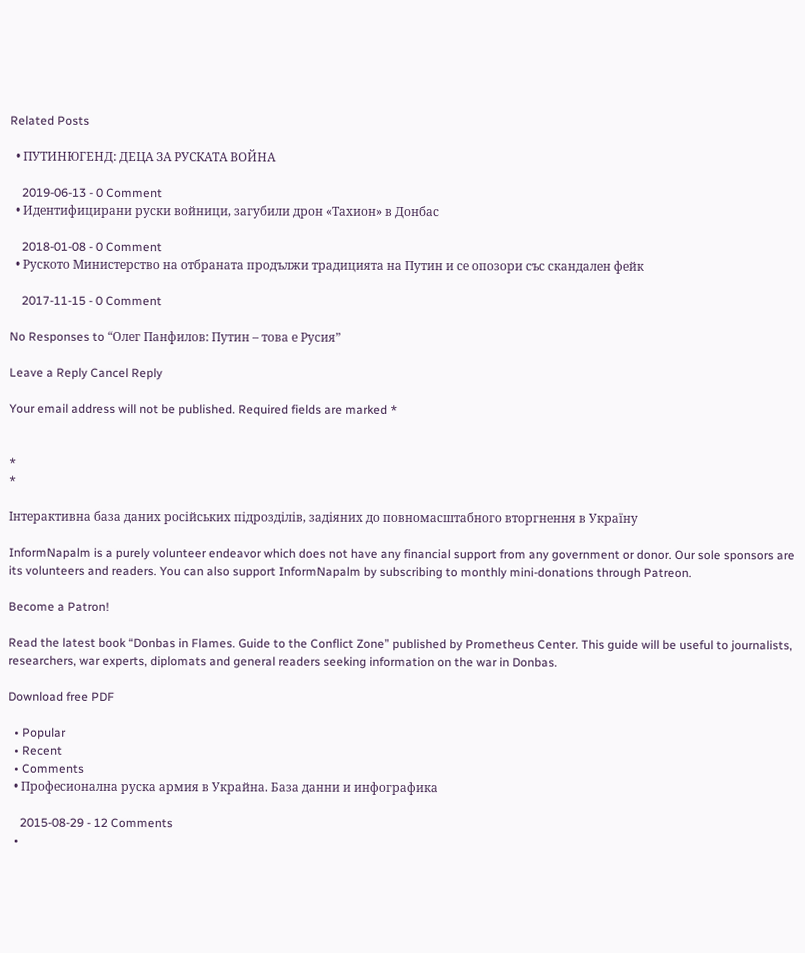Related Posts

  • ПУТИНЮГЕНД: ДЕЦА ЗА РУСКАТА ВОЙНА

    2019-06-13 - 0 Comment
  • Идентифицирани руски войници, загубили дрон «Тахион» в Донбас

    2018-01-08 - 0 Comment
  • Руското Министерство на отбраната продължи традицията на Путин и се опозори със скандален фейк

    2017-11-15 - 0 Comment

No Responses to “Олег Панфилов: Путин – това е Русия”

Leave a Reply Cancel Reply

Your email address will not be published. Required fields are marked *


*
*

Інтерактивна база даних російських підрозділів, задіяних до повномасштабного вторгнення в Україну

InformNapalm is a purely volunteer endeavor which does not have any financial support from any government or donor. Our sole sponsors are its volunteers and readers. You can also support InformNapalm by subscribing to monthly mini-donations through Patreon.

Become a Patron!

Read the latest book “Donbas in Flames. Guide to the Conflict Zone” published by Prometheus Center. This guide will be useful to journalists, researchers, war experts, diplomats and general readers seeking information on the war in Donbas.

Download free PDF

  • Popular
  • Recent
  • Comments
  • Професионална руска армия в Украйна. База данни и инфографика

    2015-08-29 - 12 Comments
  •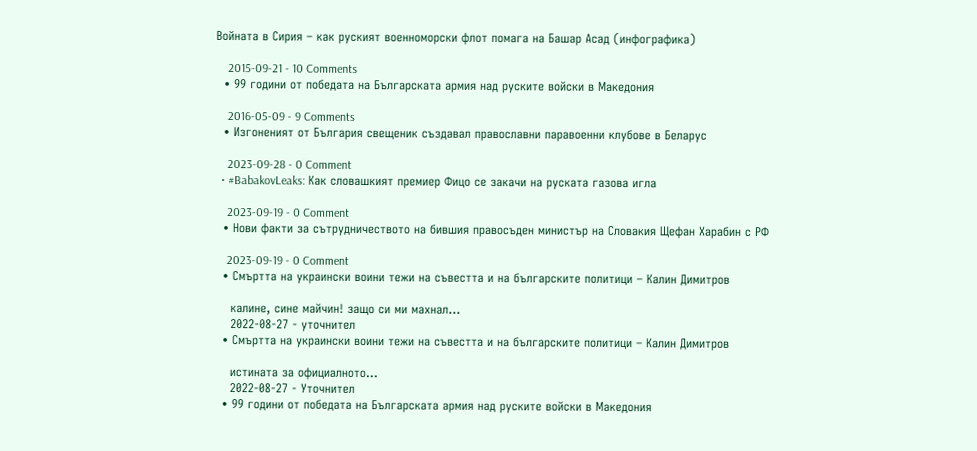Войната в Сирия – как руският военноморски флот помага на Башар Асад (инфографика)

    2015-09-21 - 10 Comments
  • 99 години от победата на Българската армия над руските войски в Македония

    2016-05-09 - 9 Comments
  • Изгоненият от България свещеник създавал православни паравоенни клубове в Беларус

    2023-09-28 - 0 Comment
  • #BabakovLeaks: Как словашкият премиер Фицо се закачи на руската газова игла

    2023-09-19 - 0 Comment
  • Нови факти за сътрудничеството на бившия правосъден министър на Словакия Щефан Харабин с РФ

    2023-09-19 - 0 Comment
  • Смъртта на украински воини тежи на съвестта и на българските политици – Калин Димитров

    калине, сине майчин! защо си ми махнал...
    2022-08-27 - уточнител
  • Смъртта на украински воини тежи на съвестта и на българските политици – Калин Димитров

    истината за официалното...
    2022-08-27 - Уточнител
  • 99 години от победата на Българската армия над руските войски в Македония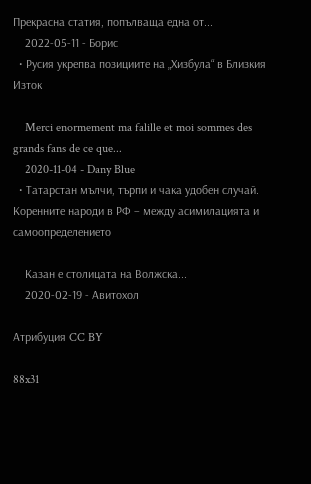Прекрасна статия, попълваща една от...
    2022-05-11 - Борис
  • Русия укрепва позициите на „Хизбула“ в Близкия Изток

    Merci enormement ma falille et moi sommes des grands fans de ce que...
    2020-11-04 - Dany Blue
  • Татарстан мълчи, търпи и чака удобен случай. Коренните народи в РФ – между асимилацията и самоопределението

    Казан е столицата на Волжска...
    2020-02-19 - Авитохол

Атрибуция CC BY

88x31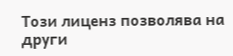Този лиценз позволява на други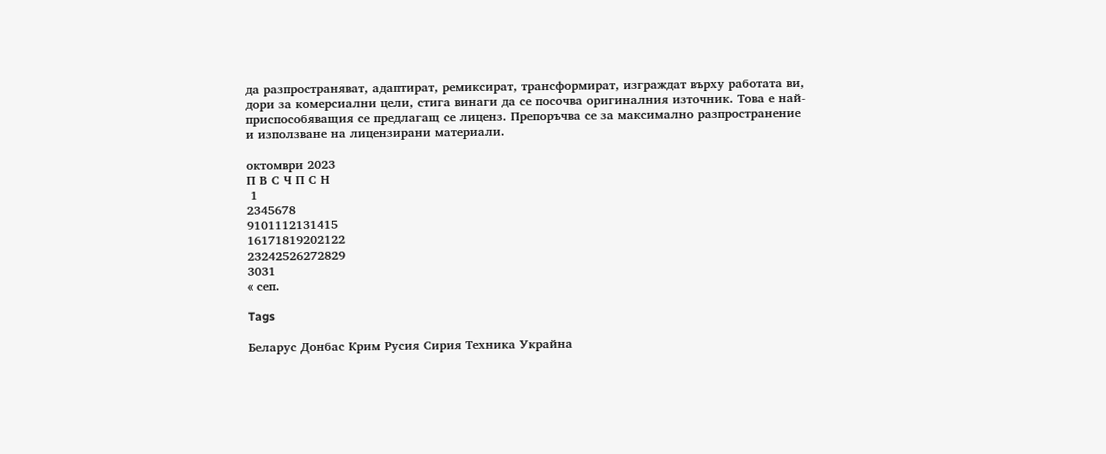да разпространяват, адаптират, ремиксират, трансформират, изграждат върху работата ви, дори за комерсиални цели, стига винаги да се посочва оригиналния източник. Това е най-приспособяващия се предлагащ се лиценз. Препоръчва се за максимално разпространение и използване на лицензирани материали.

октомври 2023
П В С Ч П С Н
 1
2345678
9101112131415
16171819202122
23242526272829
3031
« сеп.

Tags

Беларус Донбас Крим Русия Сирия Техника Украйна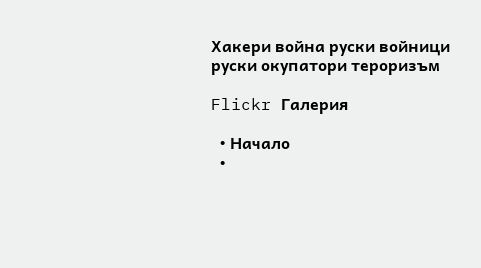Хакери война руски войници руски окупатори тероризъм

Flickr Галерия

  • Начало
  •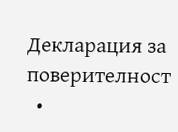Декларация за поверителност
  •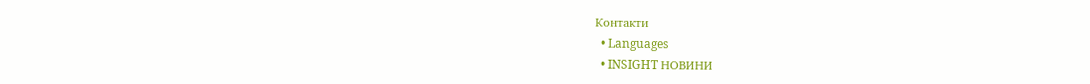Контакти
  • Languages
  • INSIGHT НОВИНИ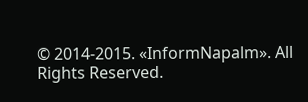© 2014-2015. «InformNapalm». All Rights Reserved.